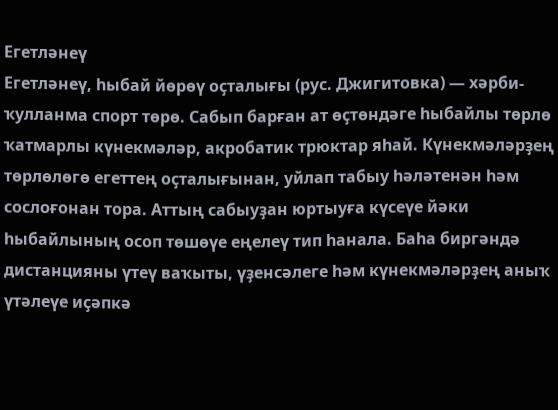Егетләнеү
Егетләнеү, һыбай йөрөү оҫталығы (рус. Джигитовка) — хәрби-ҡулланма спорт төрө. Сабып барған ат өҫтөндәге һыбайлы төрлө ҡатмарлы күнекмәләр, акробатик трюктар яһай. Күнекмәләрҙең төрлөлөгө егеттең оҫталығынан, уйлап табыу һәләтенән һәм сослоғонан тора. Аттың сабыуҙан юртыуға күсеүе йәки һыбайлының осоп төшөүе еңелеү тип һанала. Баһа биргәндә дистанцияны үтеү ваҡыты, үҙенсәлеге һәм күнекмәләрҙең аныҡ үтәлеүе иҫәпкә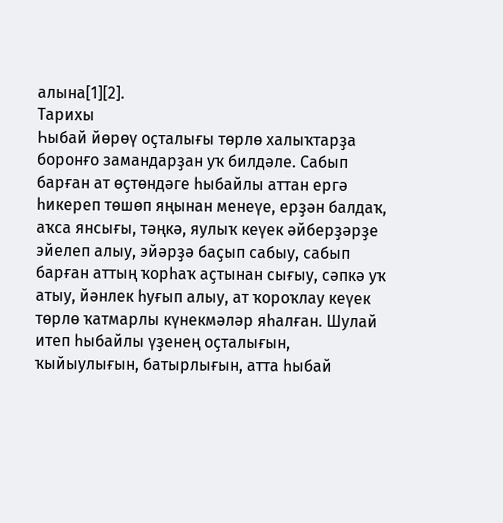алына[1][2].
Тарихы
Һыбай йөрөү оҫталығы төрлө халыҡтарҙа боронғо замандарҙан уҡ билдәле. Сабып барған ат өҫтөндәге һыбайлы аттан ергә һикереп төшөп яңынан менеүе, ерҙән балдаҡ, аҡса янсығы, тәңкә, яулыҡ кеүек әйберҙәрҙе эйелеп алыу, эйәрҙә баҫып сабыу, сабып барған аттың ҡорһаҡ аҫтынан сығыу, сәпкә уҡ атыу, йәнлек һуғып алыу, ат ҡороҡлау кеүек төрлө ҡатмарлы күнекмәләр яһалған. Шулай итеп һыбайлы үҙенең оҫталығын, ҡыйыулығын, батырлығын, атта һыбай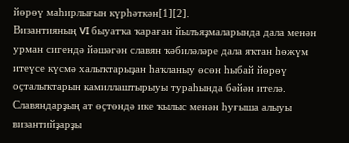йөрөү маһирлығын күрһәткән[1][2].
Византияның VI быуатҡа ҡараған йылъяҙмаларында дала менән урман сигендә йәшәгән славян ҡәбиләләре дала яҡтан һөжүм итеүсе күсмә халыҡтарыҙан һаҡланыу өсөн һыбай йөрөү оҫталыҡтарын камиллаштырыуы тураһында бәйән ителә. Славяндарҙың ат өҫтөндә ике ҡылыс менән һуғыша алыуы византийҙарҙы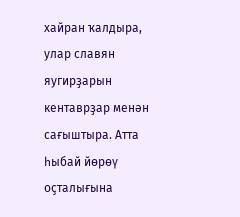хайран ҡалдыра, улар славян яугирҙарын кентаврҙар менән сағыштыра. Атта һыбай йөрөү оҫталығына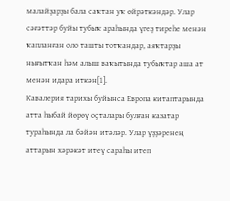малайҙарҙы бала саҡтан уҡ өйрәткәндәр. Улар сәғәттәр буйы тубыҡ араһында үгеҙ тиреһе менән ҡапланған оло ташты тотҡандар, аяҡтарҙы нығытҡан һәм алыш ваҡытында тубыҡтар аша ат менән идара иткән[1].
Кавалерия тарихы буйынса Европа китаптарында атта һыбай йөрөү оҫталары булған казатар тураһында ла бәйән итәләр. Улар үҙҙәренең аттарын хәрәкәт итеү сараһы итеп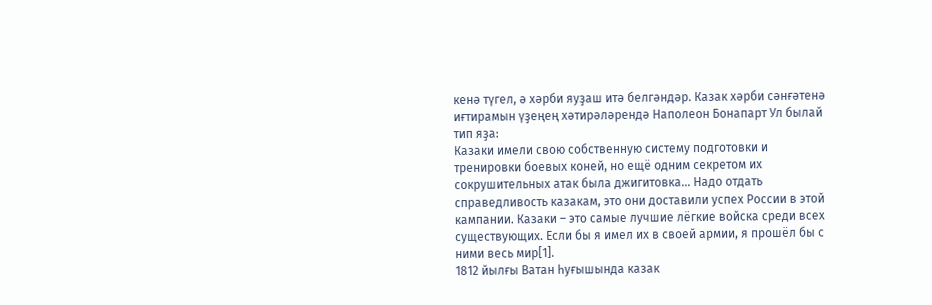кенә түгел, ә хәрби яуҙаш итә белгәндәр. Казак хәрби сәнғәтенә иғтирамын үҙеңең хәтирәләрендә Наполеон Бонапарт Ул былай тип яҙа:
Казаки имели свою собственную систему подготовки и тренировки боевых коней, но ещё одним секретом их сокрушительных атак была джигитовка… Надо отдать справедливость казакам, это они доставили успех России в этой кампании. Казаки – это самые лучшие лёгкие войска среди всех существующих. Если бы я имел их в своей армии, я прошёл бы с ними весь мир[1].
1812 йылғы Ватан һуғышында казак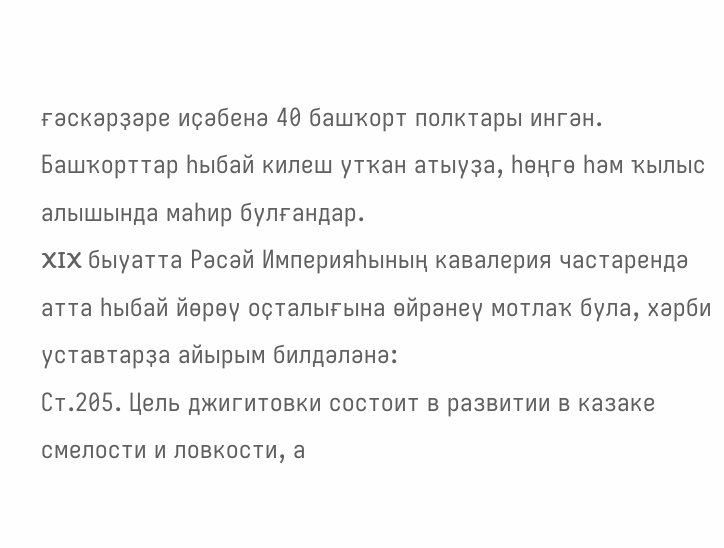ғәскәрҙәре иҫәбенә 40 башҡорт полктары ингән. Башҡорттар һыбай килеш утҡан атыуҙа, һөңгө һәм ҡылыс алышында маһир булғандар.
XIX быуатта Рәсәй Империяһының кавалерия частарендә атта һыбай йөрөү оҫталығына өйрәнеү мотлаҡ була, хәрби уставтарҙа айырым билдәләнә:
Ст.205. Цель джигитовки состоит в развитии в казаке смелости и ловкости, а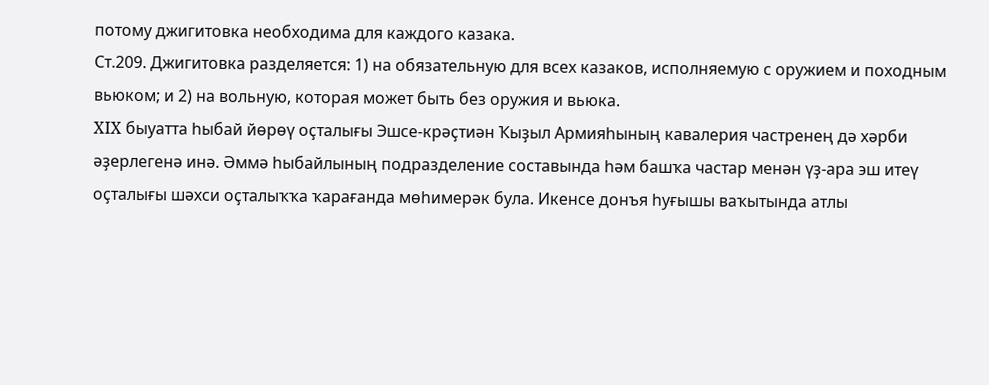потому джигитовка необходима для каждого казака.
Ст.209. Джигитовка разделяется: 1) на обязательную для всех казаков, исполняемую с оружием и походным вьюком; и 2) на вольную, которая может быть без оружия и вьюка.
XIX быуатта һыбай йөрөү оҫталығы Эшсе-крәҫтиән Ҡыҙыл Армияһының кавалерия частренең дә хәрби әҙерлегенә инә. Әммә һыбайлының подразделение составында һәм башҡа частар менән үҙ-ара эш итеү оҫталығы шәхси оҫталыҡҡа ҡарағанда мөһимерәк була. Икенсе донъя һуғышы ваҡытында атлы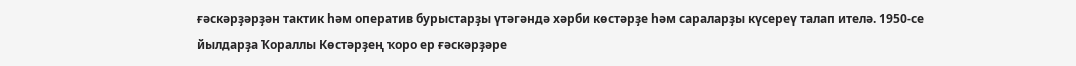ғәскәрҙәрҙән тактик һәм оператив бурыстарҙы үтәгәндә хәрби көстәрҙе һәм сараларҙы күсереү талап ителә. 1950-се йылдарҙа Ҡораллы Көстәрҙең ҡоро ер ғәскәрҙәре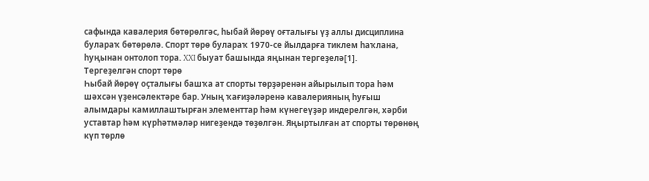сафында кавалерия бөтөрөлгәс, һыбай йөрөү оғталығы үҙ аллы дисциплина булараҡ бөтөрөлә. Спорт төрө булараҡ 1970-се йылдарға тиклем һаҡлана, һуңынан онтолоп тора. XXI быуат башында яңынан тергеҙелә[1].
Тергеҙелгән спорт төрө
Һыбай йөрөү оҫталығы башҡа ат спорты төрҙәренән айырылып тора һәм шәхсән үҙенсәлектәре бар. Уның ҡағиҙәләренә кавалерияның һуғыш алымдары камиллаштырған элементтар һәм күнегеүҙәр индерелгән, хәрби уставтар һәм күрһәтмәләр нигеҙендә төҙөлгән. Яңыртылған ат спорты төрөнөң күп төрлө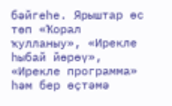бәйгеһе. Ярыштар өс төп «Ҡорал ҡулланыу», «Ирекле һыбай йөрөү», «Ирекле программа» һәм бер өҫтәмә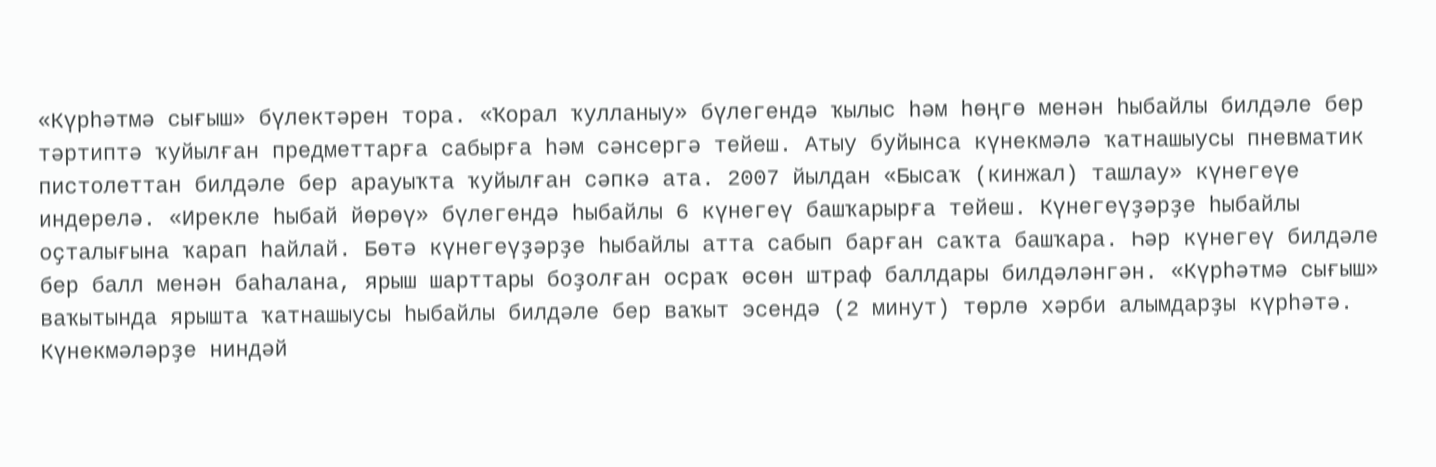«Күрһәтмә сығыш» бүлектәрен тора. «Ҡорал ҡулланыу» бүлегендә ҡылыс һәм һөңгө менән һыбайлы билдәле бер тәртиптә ҡуйылған предметтарға сабырға һәм сәнсергә тейеш. Атыу буйынса күнекмәлә ҡатнашыусы пневматик пистолеттан билдәле бер арауыҡта ҡуйылған сәпкә ата. 2007 йылдан «Бысаҡ (кинжал) ташлау» күнегеүе индерелә. «Ирекле һыбай йөрөү» бүлегендә һыбайлы 6 күнегеү башҡарырға тейеш. Күнегеүҙәрҙе һыбайлы оҫталығына ҡарап һайлай. Бөтә күнегеүҙәрҙе һыбайлы атта сабып барған саҡта башҡара. Һәр күнегеү билдәле бер балл менән баһалана, ярыш шарттары боҙолған осраҡ өсөн штраф баллдары билдәләнгән. «Күрһәтмә сығыш» ваҡытында ярышта ҡатнашыусы һыбайлы билдәле бер ваҡыт эсендә (2 минут) төрлө хәрби алымдарҙы күрһәтә. Күнекмәләрҙе ниндәй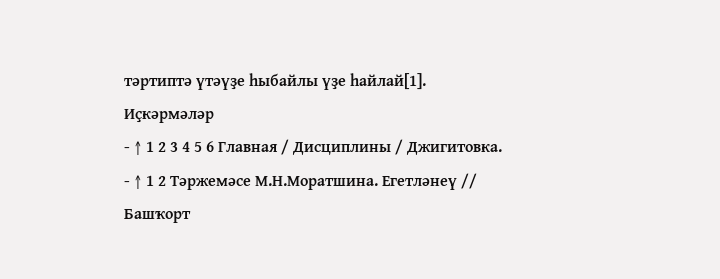тәртиптә үтәүҙе һыбайлы үҙе һайлай[1].
Иҫкәрмәләр
- ↑ 1 2 3 4 5 6 Главная / Дисциплины / Джигитовка.
- ↑ 1 2 Тәржемәсе М.Н.Моратшина. Егетләнеү // Башҡорт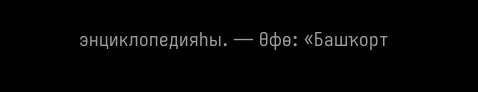энциклопедияһы. — Өфө: «Башҡорт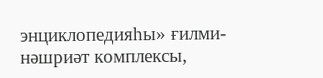энциклопедияһы» ғилми-нәшриәт комплексы,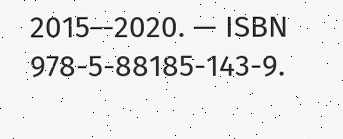2015—2020. — ISBN 978-5-88185-143-9.